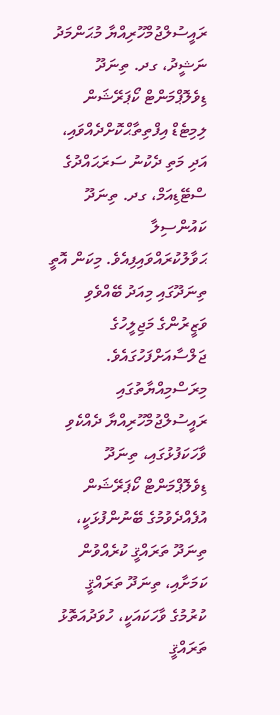ރައީސުލްޖުމްހޫރިއްޔާ މުޙަންމަދު ނަޝީދު، ގދ. ތިނަދޫ ޑިވެލޮޕްމަންޓް ކޯޕަރޭޝަން ލިމިޓެޑް އިފްތިތާޙްކޮށްދެއްވައި، އަދި މަތި ދެކުނު ސަރަޙައްދުގެ ސްޓޭޑިއަމް، ގދ. ތިނަދޫ ކައުންސިލާ ޙަވާލުކުރައްވައިފިއެވެ. މިކަން އޮތީ ތިނަދޫގައި މިއަދު ބޭއްވެވި ވަޒީރުންގެ މަޖިލީހުގެ ޖަލްސާއަށްފަހުގައެވެ.
މިރަސްމިއްޔާތުގައި ރައީސުލްޖުމްހޫރިއްޔާ ދެއްކެވި ވާހަކަފުޅުގައި، ތިނަދޫ ޑިވެލޮޕްމަންޓް ކޯޕަރޭޝަން އުފެއްދެވުމުގެ ބޭނުންފުޅަކީ، ތިނަދޫ ތަރައްޤީ ކުރެއްވުން ކަމަށާއި، ތިނަދޫ ތަރައްޤީ ކުރުމުގެ ވާހަކައަކީ، ހުވަދުއަތޮޅު ތަރައްޤީ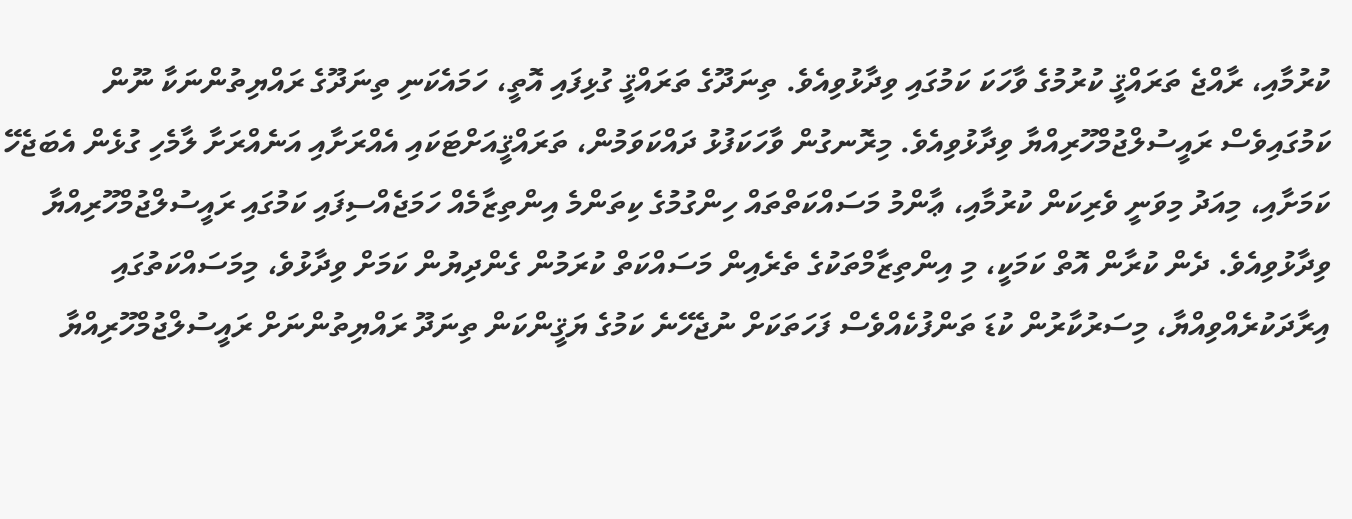ކުރުމާއި، ރާއްޖެ ތަރައްޤީ ކުރުމުގެ ވާހަކަ ކަމުގައި ވިދާޅުވިއެވެ. ތިނަދޫގެ ތަރައްޤީ ގުޅިފައި އޮތީ، ހަމައެކަނި ތިނަދޫގެ ރައްޔިތުންނަކާ ނޫން ކަމުގައިވެސް ރައީސުލްޖުމްހޫރިއްޔާ ވިދާޅުވިއެވެ. މިރޮނގުން ވާހަކަފުޅު ދައްކަވަމުން، ތަރައްޤީއަށްޓަކައި އެއްރަށާއި އަނެއްރަށާ ލާމެހި ގުޅެން އެބަޖެހޭ ކަމަށާއި، މިއަދު މިވަނީ ވެރިކަން ކުރުމާއި، ޢާންމު މަސައްކަތްތައް ހިންގުމުގެ ކިތަންމެ އިންތިޒާމެއް ހަމަޖެއްސިފައި ކަމުގައި ރައީސުލްޖުމްހޫރިއްޔާ ވިދާޅުވިއެވެ. ދެން ކުރާން އޮތް ކަމަކީ، މި އިންތިޒާމްތަކުގެ ތެރެއިން މަސައްކަތް ކުރަމުން ގެންދިޔުން ކަމަށް ވިދާޅުވެ، މިމަސައްކަތުގައި އިރާދަކުރެއްވިއްޔާ، މިސަރުކާރުން ކުޑަ ތަންފުކެއްވެސް ފަހަތަކަށް ނުޖެހޭނެ ކަމުގެ ޔަޤީންކަން ތިނަދޫ ރައްޔިތުންނަށް ރައީސުލްޖުމްހޫރިއްޔާ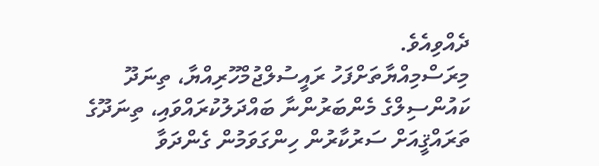ދެއްވިއެވެ.
މިރަސްމިއްޔާތަށްފަހު ރައީސުލްޖުމްހޫރިއްޔާ، ތިނަދޫ ކައުންސިލްގެ މެންބަރުންނާ ބައްދަލުކުރައްވައި، ތިނަދޫގެ ތަރައްޤީއަށް ސަރުކާރުން ހިންގަވަމުން ގެންދަވާ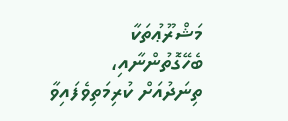މަޝްރޫޢުތަކާ ބެހޭގޮތުންނާއި، ތިނަދުއަށް ކުރިމަތިވެފައިވާ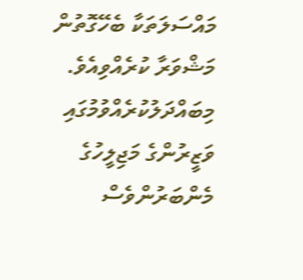މައްސަލަތަކާ ބެހޭގޮތުން މަޝްވަރާ ކުރެއްވިއެވެ. މިބައްދަލުކުރެއްވުމުގައި ވަޒީރުންގެ މަޖިލީހުގެ މެންބަރުންވެސް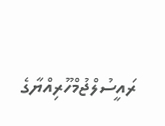ރައީސުލްޖުމްހޫރިއްޔާގެ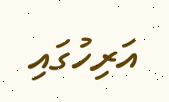އަރިހުގައި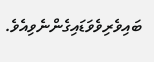ބައިވެރިވެވަޑައިގެންނެވިއެވެ.